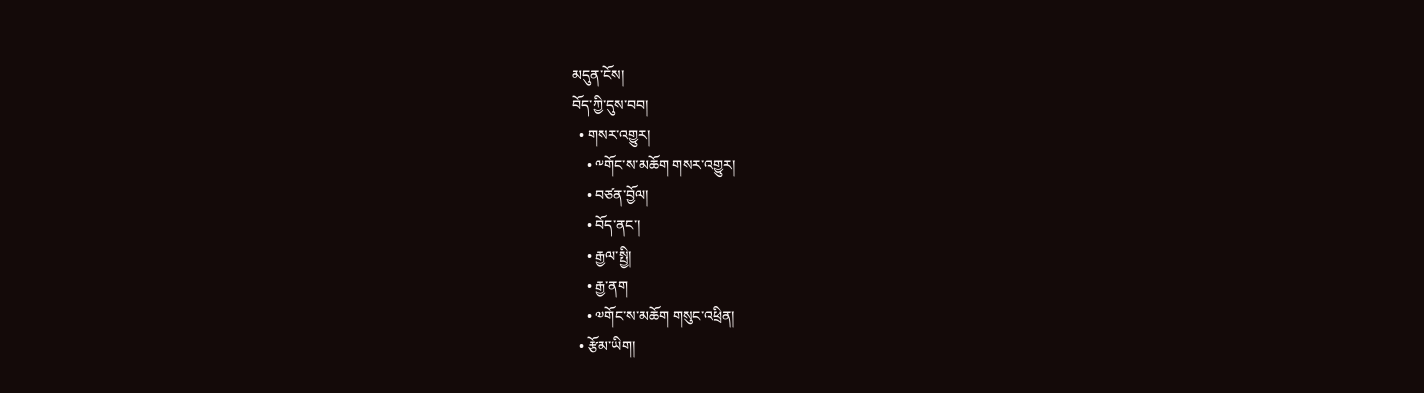མདུན་ངོས།
བོད་ཀྱི་དུས་བབ།
  • གསར་འགྱུར།
    • ༸གོང་ས་མཆོག གསར་འགྱུར།
    • བཙན་བྱོལ།
    • བོད་ནང་།
    • རྒྱལ་སྤྱི།
    • རྒྱ་ནག
    • ༧གོང་ས་མཆོག གསུང་འཕྲིན།
  • རྩོམ་ཡིག།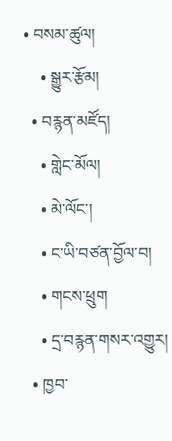• བསམ་ཚུལ།
    • སྒྱུར་རྩོམ།
  • བརྙན་མཛོད།
    • གླེང་མོལ།
    • མེ་ལོང་།
    • ང་ཡི་བཙན་བྱོལ་བ།
    • གངས་ཕྲུག
    • དྲ་བརྙན་གསར་འགྱུར།
  • ཁྱབ་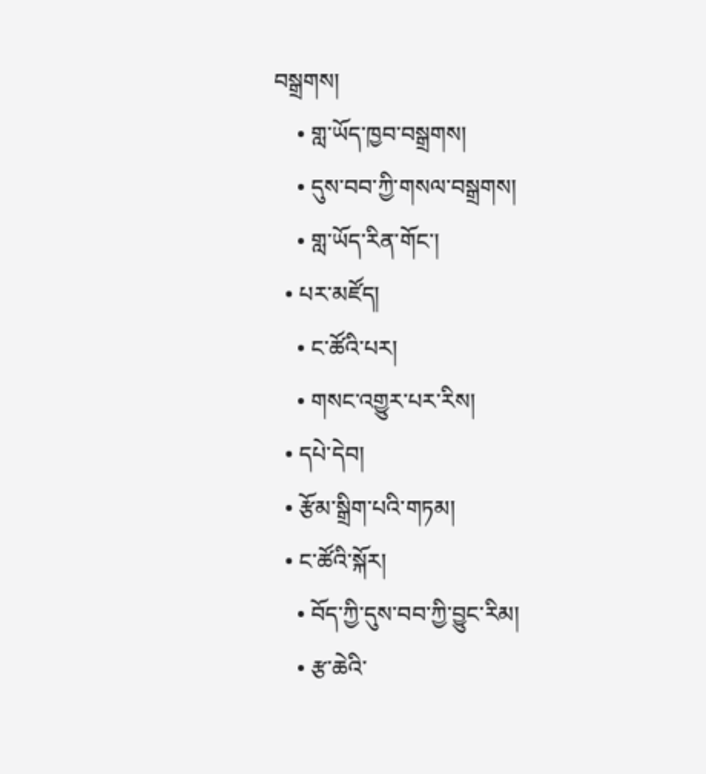བསྒྲགས།
    • གླ་ཡོད་ཁྱབ་བསྒྲགས།
    • དུས་བབ་ཀྱི་གསལ་བསྒྲགས།
    • གླ་ཡོད་རིན་གོང་།
  • པར་མཛོད།
    • ང་ཚོའི་པར།
    • གསང་འགྱུར་པར་རིས།
  • དཔེ་དེབ།
  • རྩོམ་སྒྲིག་པའི་གཏམ།
  • ང་ཚོའི་སྐོར།
    • བོད་ཀྱི་དུས་བབ་ཀྱི་བྱུང་རིམ།
    • རྩ་ཆེའི་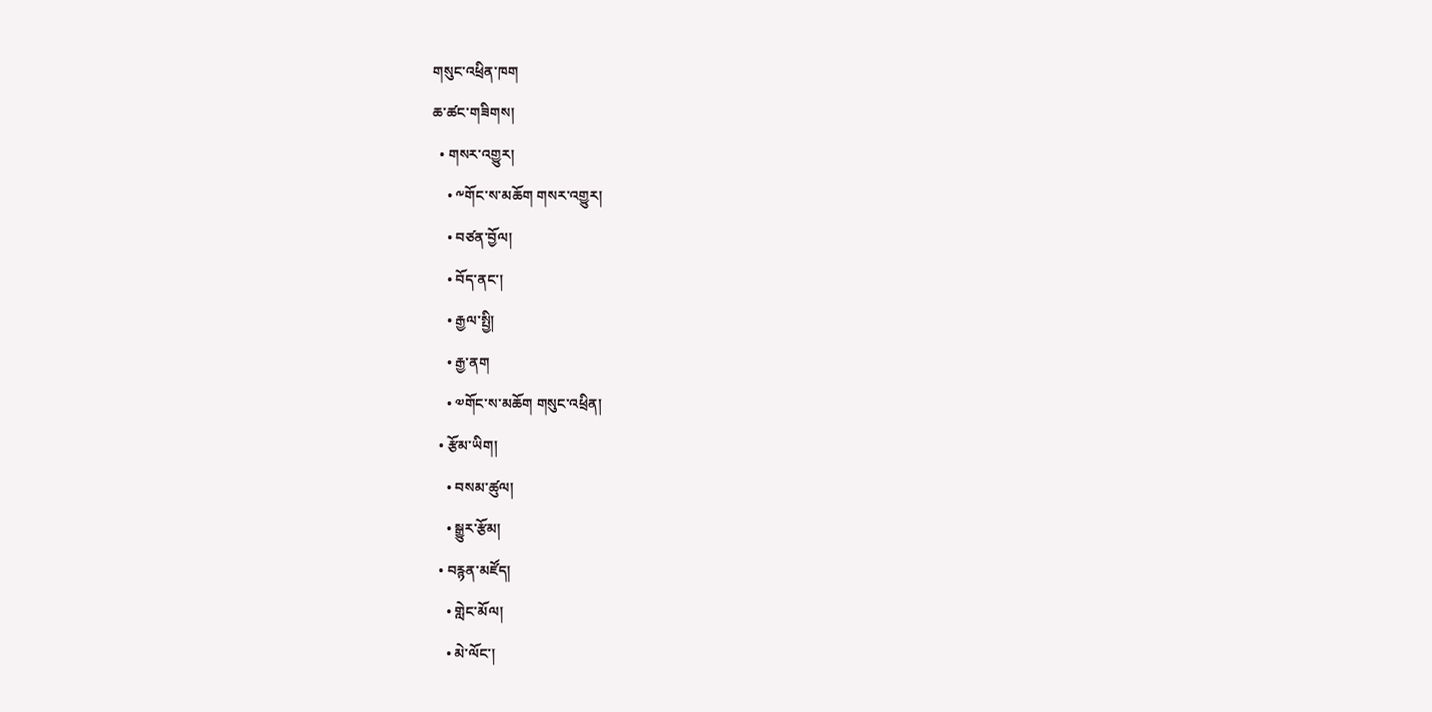གསུང་འཕྲིན་ཁག
ཆ་ཚང་གཟིགས།
  • གསར་འགྱུར།
    • ༸གོང་ས་མཆོག གསར་འགྱུར།
    • བཙན་བྱོལ།
    • བོད་ནང་།
    • རྒྱལ་སྤྱི།
    • རྒྱ་ནག
    • ༧གོང་ས་མཆོག གསུང་འཕྲིན།
  • རྩོམ་ཡིག།
    • བསམ་ཚུལ།
    • སྒྱུར་རྩོམ།
  • བརྙན་མཛོད།
    • གླེང་མོལ།
    • མེ་ལོང་།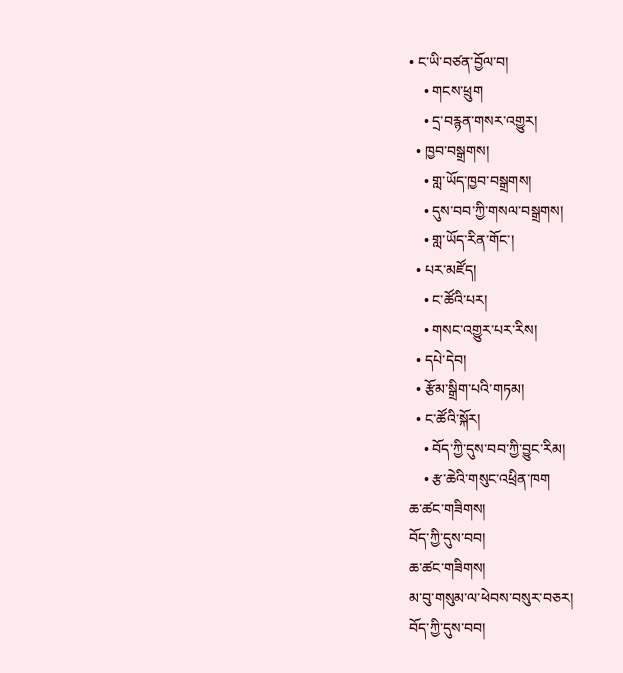• ང་ཡི་བཙན་བྱོལ་བ།
    • གངས་ཕྲུག
    • དྲ་བརྙན་གསར་འགྱུར།
  • ཁྱབ་བསྒྲགས།
    • གླ་ཡོད་ཁྱབ་བསྒྲགས།
    • དུས་བབ་ཀྱི་གསལ་བསྒྲགས།
    • གླ་ཡོད་རིན་གོང་།
  • པར་མཛོད།
    • ང་ཚོའི་པར།
    • གསང་འགྱུར་པར་རིས།
  • དཔེ་དེབ།
  • རྩོམ་སྒྲིག་པའི་གཏམ།
  • ང་ཚོའི་སྐོར།
    • བོད་ཀྱི་དུས་བབ་ཀྱི་བྱུང་རིམ།
    • རྩ་ཆེའི་གསུང་འཕྲིན་ཁག
ཆ་ཚང་གཟིགས།
བོད་ཀྱི་དུས་བབ།
ཆ་ཚང་གཟིགས།
མ་བུ་གསུམ་ལ་ཕེབས་བསུར་བཅར།
བོད་ཀྱི་དུས་བབ།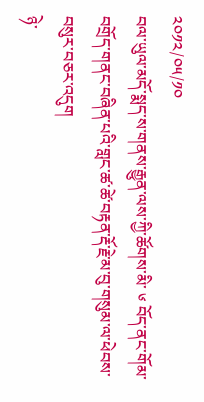༢༠༡༢/༠༥/༡༠
བལ་ཡུལ་མདོ་སྨད་ས་གནས་རྒྱུན་ལས་ཀྱི་ཚོགས་མི་ ༦ བོད་ནང་གོམ་བགྲོད་གནང་བཞིན་པའི་གླང་ཚ་ཚེ་བརྟན་རྡོ་རྗེ་མ་བུ་གསུམ་ལ་ཕེབས་བསུར་བཅར་འདུག
ཉེ་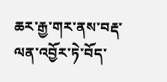ཆར་རྒྱ་གར་ནས་བརྡ་ལན་འབྱོར་ཏེ་བོད་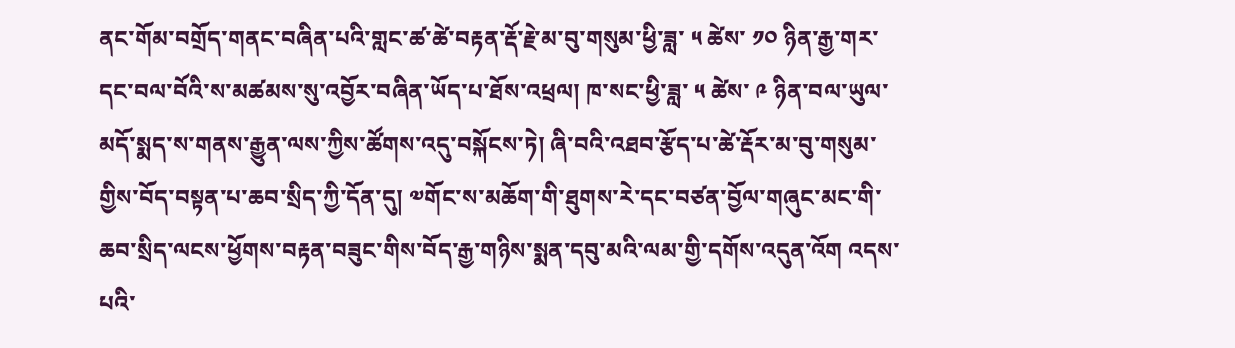ནང་གོམ་བགྲོད་གནང་བཞིན་པའི་གླང་ཚ་ཚེ་བརྟན་རྡོ་རྗེ་མ་བུ་གསུམ་ཕྱི་ཟླ་ ༥ ཚེས་ ༡༠ ཉིན་རྒྱ་གར་དང་བལ་བོའི་ས་མཚམས་སུ་འབྱོར་བཞིན་ཡོད་པ་ཐོས་འཕྲལ། ཁ་སང་ཕྱི་ཟླ་ ༥ ཚེས་ ༩ ཉིན་བལ་ཡུལ་མདོ་སྨད་ས་གནས་རྒྱུན་ལས་ཀྱིས་ཚོགས་འདུ་བསྐོངས་ཏེ། ཞི་བའི་འཐབ་རྩོད་པ་ཚེ་རྡོར་མ་བུ་གསུམ་གྱིས་བོད་བསྟན་པ་ཆབ་སྲིད་ཀྱི་དོན་དུ། ༧གོང་ས་མཆོག་གི་ཐུགས་རེ་དང་བཙན་བྱོལ་གཞུང་མང་གི་ཆབ་སྲིད་ལངས་ཕྱོགས་བརྟན་བཟུང་གིས་བོད་རྒྱ་གཉིས་སྨན་དབུ་མའི་ལམ་གྱི་དགོས་འདུན་འོག འདས་པའི་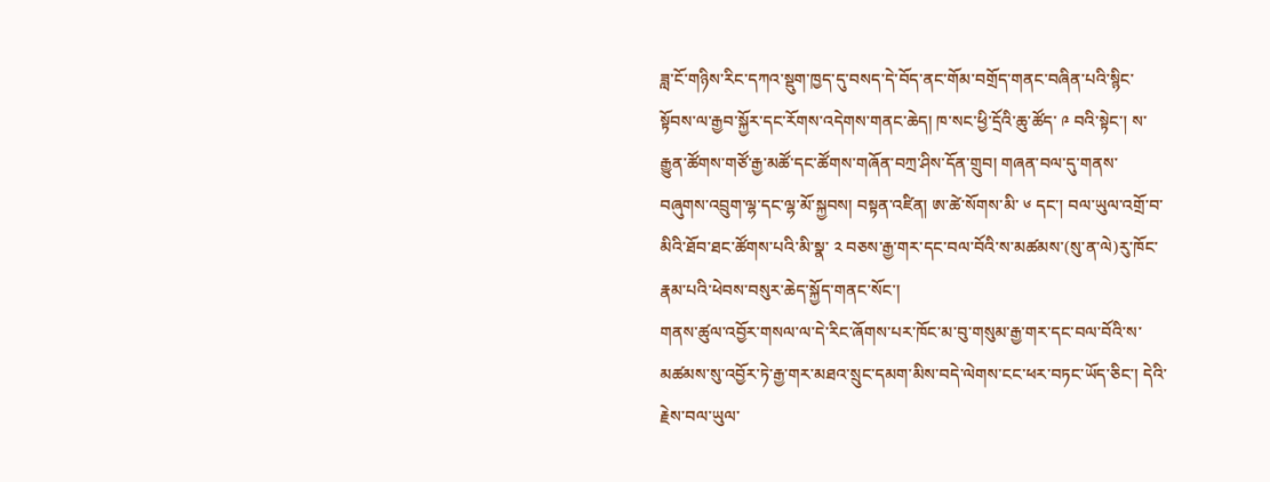ཟླ་ངོ་གཉིས་རིང་དཀའ་སྡུག་ཁྱད་དུ་བསད་དེ་བོད་ནང་གོམ་བགྲོད་གནང་བཞིན་པའི་སྙིང་སྟོབས་ལ་རྒྱབ་སྐྱོར་དང་རོགས་འདེགས་གནང་ཆེད། ཁ་སང་ཕྱི་དྲོའི་ཆུ་ཚོད་ ༩ བའི་སྟེང་། ས་རྒྱུན་ཚོགས་གཙོ་རྒྱ་མཚོ་དང་ཚོགས་གཞོན་བཀྲ་ཤིས་དོན་གྲུབ། གཞན་བལ་དུ་གནས་བཞུགས་འབྲུག་ལྷ་དང་ལྷ་མོ་སྐྱབས། བསྟན་འཛིན། ཨ་ཚེ་སོགས་མི་ ༦ དང་། བལ་ཡུལ་འགྲོ་བ་མིའི་ཐོབ་ཐང་ཚོགས་པའི་མི་སྣ་ ༢ བཅས་རྒྱ་གར་དང་བལ་བོའི་ས་མཚམས་(སུ་ན་ལེ)རུ་ཁོང་རྣམ་པའི་ཕེབས་བསུར་ཆེད་སྐྱོད་གནང་སོང་།
གནས་ཚུལ་འབྱོར་གསལ་ལ་དེ་རིང་ཞོགས་པར་ཁོང་མ་བུ་གསུམ་རྒྱ་གར་དང་བལ་བོའི་ས་མཚམས་སུ་འབྱོར་ཏེ་རྒྱ་གར་མཐའ་སྲུང་དམག་མིས་བདེ་ལེགས་ངང་ཕར་བཏང་ཡོད་ཅིང་། དེའི་རྗེས་བལ་ཡུལ་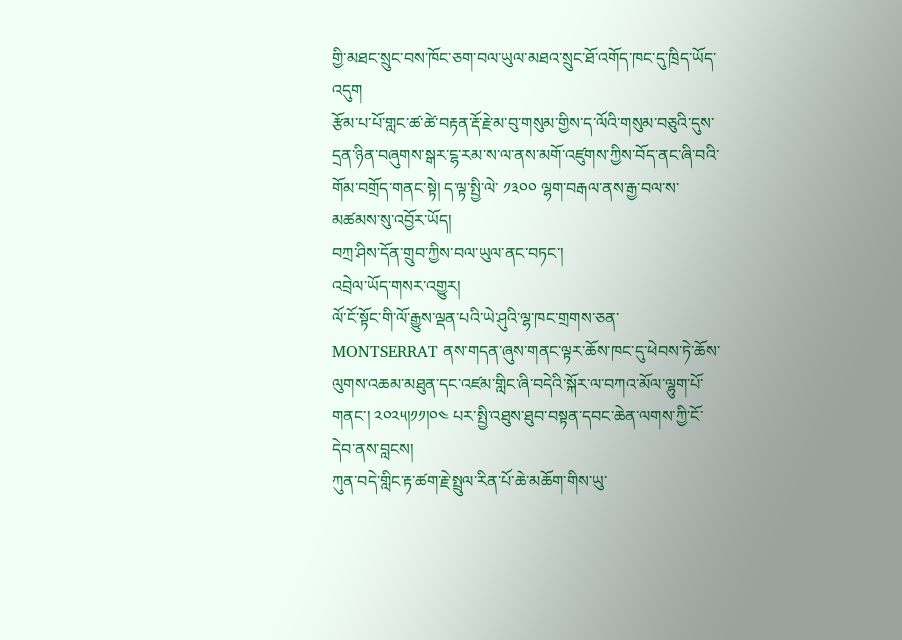གྱི་མཐང་སྲུང་བས་ཁོང་ཅག་བལ་ཡུལ་མཐའ་སྲུང་ཐོ་འགོད་ཁང་དུ་ཁྲིད་ཡོད་འདུག
རྩོམ་པ་པོ་གླང་ཚ་ཚེ་བརྟན་རྡོ་རྗེ་མ་བུ་གསུམ་གྱིས་ད་ལོའི་གསུམ་བཅུའི་དུས་དྲན་ཉིན་བཞུགས་སྒར་ངྷ་རམ་ས་ལ་ནས་མགོ་འཛུགས་ཀྱིས་བོད་ནང་ཞི་བའི་གོམ་བགྲོད་གནང་སྟེ། ད་ལྟ་སྤྱི་ལེ་ ༡༣༠༠ ལྷག་བརྒལ་ནས་རྒྱ་བལ་ས་མཚམས་སུ་འབྱོར་ཡོད།
བཀྲ་ཤིས་དོན་གྲུབ་ཀྱིས་བལ་ཡུལ་ནང་བཏང་།
འབྲེལ་ཡོད་གསར་འགྱུར།
ལོ་ངོ་སྟོང་གི་ལོ་རྒྱུས་ལྡན་པའི་ཡེ་ཤུའི་ལྷ་ཁང་གྲགས་ཅན་ MONTSERRAT ནས་གདན་ཞུས་གནང་ལྟར་ཆོས་ཁང་དུ་ཕེབས་ཏེ་ཆོས་ལུགས་འཆམ་མཐུན་དང་འཛམ་གླིང་ཞི་བདེའི་སྐོར་ལ་བཀའ་མོལ་ལྷུག་པོ་གནང་། ༢༠༢༥།༡༡།༠༤ པར་སྤྱི་འཐུས་ཐུབ་བསྟན་དབང་ཆེན་ལགས་ཀྱི་ངོ་དེབ་ནས་བླངས།
ཀུན་བདེ་གླིང་རྟ་ཚག་རྗེ་སྤྲུལ་རིན་པོ་ཆེ་མཆོག་གིས་ཡུ་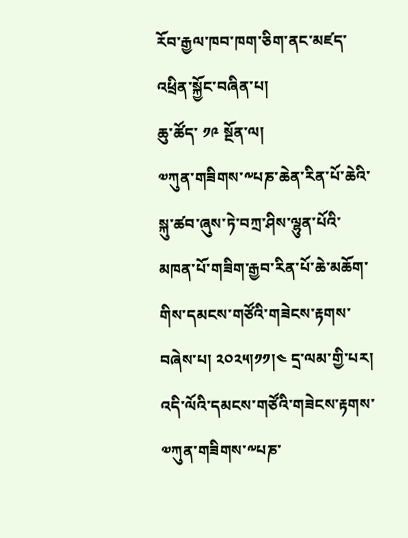རོབ་རྒྱལ་ཁབ་ཁག་ཅིག་ནང་མཛད་འཕྲིན་སྐྱོང་བཞིན་པ།
ཆུ་ཚོད་ ༡༩ སྔོན་ལ།
༧ཀུན་གཟིགས་༸པཎ་ཆེན་རིན་པོ་ཆེའི་སྐུ་ཚབ་ཞུས་ཏེ་བཀྲ་ཤིས་ལྷུན་པོའི་མཁན་པོ་གཟིག་རྒྱབ་རིན་པོ་ཆེ་མཆོག་གིས་དམངས་གཙོའི་གཟེངས་རྟགས་བཞེས་པ། ༢༠༢༥།༡༡།༤ དྲ་ལམ་གྱི་པར།
འདི་ལོའི་དམངས་གཙོའི་གཟེངས་རྟགས་༧ཀུན་གཟིགས་༸པཎ་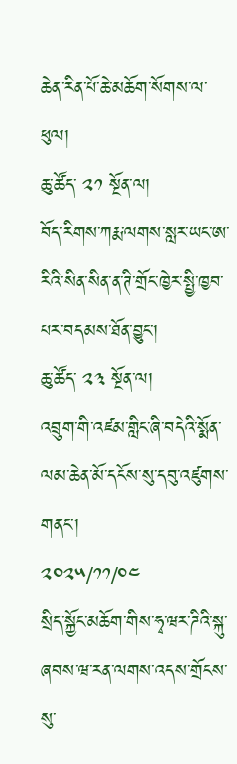ཆེན་རིན་པོ་ཆེ་མཆོག་སོགས་ལ་ཕུལ།
ཆུ་ཚོད་ ༢༡ སྔོན་ལ།
བོད་རིགས་ཀརྨ་ལགས་སླར་ཡང་ཨ་རིའི་སིན་སིན་ན་ཊི་གྲོང་ཁྱེར་སྤྱི་ཁྱབ་པར་བདམས་ཐོན་བྱུང་།
ཆུ་ཚོད་ ༢༣ སྔོན་ལ།
འབྲུག་གི་འཛམ་གླིང་ཞི་བདེའི་སྨོན་ལམ་ཆེན་མོ་དངོས་སུ་དབུ་འཛུགས་གནང་།
༢༠༢༥/༡༡/༠༤
སྲིད་སྐྱོང་མཆོག་གིས་ཧྭ་ཝར་ཌིའི་སྐུ་ཞབས་ཝ་རན་ལགས་འདས་གྲོངས་སུ་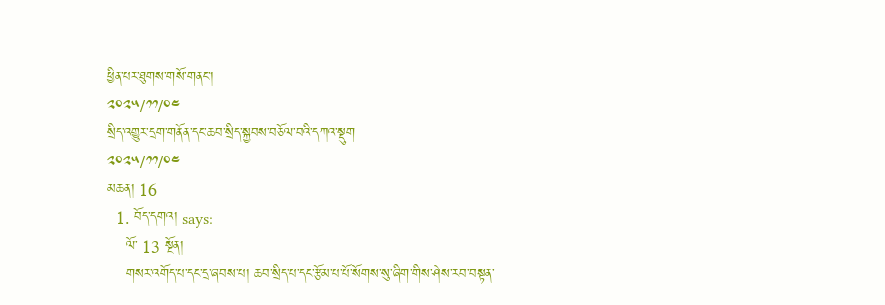ཕྱིན་པར་ཐུགས་གསོ་གནང་།
༢༠༢༥/༡༡/༠༤
སྲིད་འགྱུར་དྲག་གནོན་དང་ཆབ་སྲིད་སྐྱབས་བཅོལ་བའི་དཀའ་སྡུག
༢༠༢༥/༡༡/༠༤
མཆན། 16
  1. བོད་དགའ། says:
    ལོ་ 13 སྔོན།
    གསར་འགོད་པ་དང་དྲ་ཞབས་པ། ཆབ་སྲིད་པ་དང་རྩོམ་པ་པོ་སོགས་སུ་ཞིག་གིས་ཤེས་རབ་བསྟན་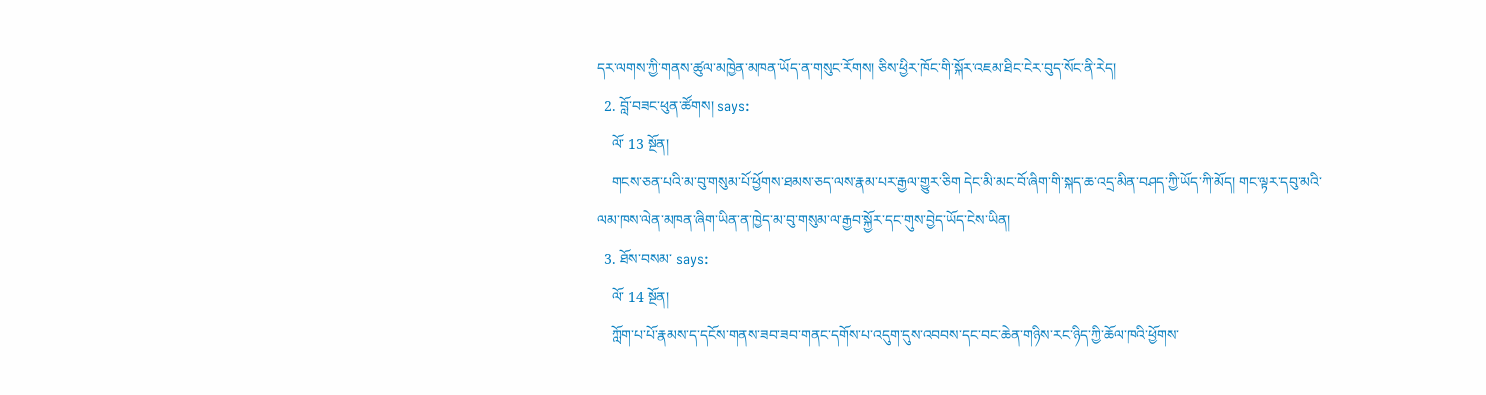དར་ལགས་ཀྱི་གནས་ཚུལ་མཁྱེན་མཁན་ཡོད་ན་གསུང་རོགས། ཅིས་ཕྱིར་ཁོང་གི་སྐོར་འཇམ་ཐིང་ངེར་བུད་སོང་ནི་རེད།
  2. བློ་བཟང་ཕུན་ཚོགས། says:
    ལོ་ 13 སྔོན།
    གངས་ཅན་པའི་མ་བུ་གསུམ་པོ་ཕྱོགས་ཐམས་ཅད་ལས་རྣམ་པར་རྒྱལ་གྱུར་ཅིག དེང་མི་མང་བོ་ཞིག་གི་སྐད་ཆ་འདྲ་མིན་བཤད་ཀྱི་ཡོད་ཀི་མོད། གང་ལྟར་དབུ་མའི་ལམ་ཁས་ལེན་མཁན་ཞིག་ཡིན་ན་ཁྱེད་མ་བུ་གསུམ་ལ་རྒྱབ་སྐྱོར་དང་གུས་བྱེད་ཡོད་ངེས་ཡིན།
  3. ཐོས་བསམ་ says:
    ལོ་ 14 སྔོན།
    ཀློག་པ་པོ་རྣམས་ད་དངོས་གནས་ཟབ་ཟབ་གནང་དགོས་པ་འདུག་དུས་འབབས་དང་བང་ཆེན་གཉིས་རང་ཉིད་ཀྱི་ཆོལ་ཁའི་ཕྱོགས་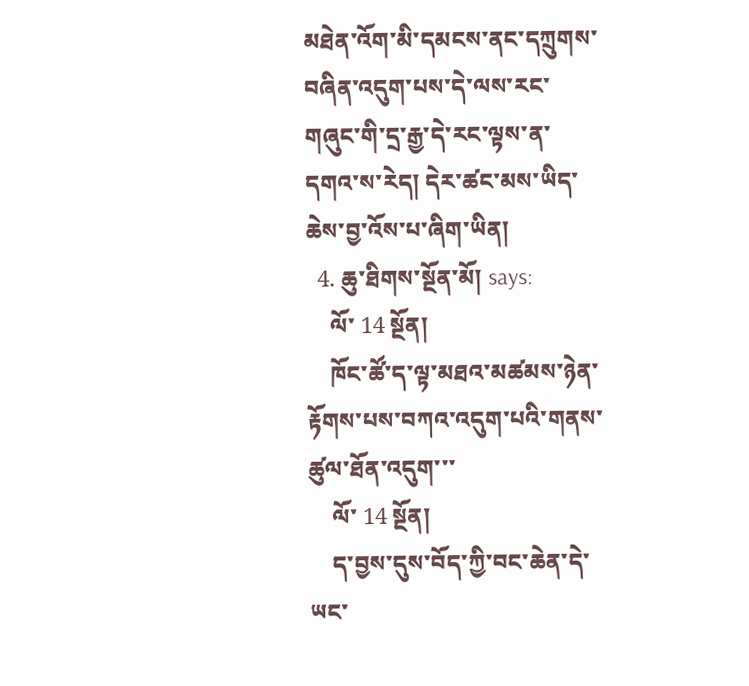མཐེན་འོག་མི་དམངས་ནང་དཀྲུགས་བཞིན་འདུག་པས་དེ་ལས་རང་གཞུང་གི་དྲ་རྒྱ་དེ་རང་ལྟས་ན་དགའ་ས་རེད། དེར་ཚང་མས་ཡིད་ཆེས་བྱ་འོས་པ་ཞིག་ཡིན།
  4. ཆུ་ཐིགས་སྔོན་མོ། says:
    ལོ་ 14 སྔོན།
    ཁོང་ཚོ་ད་ལྟ་མཐའ་མཚམས་ཉེན་རྟོགས་པས་བཀའ་འདུག་པའི་གནས་ཚུལ་ཐོན་འདུག་་་
    ལོ་ 14 སྔོན།
    ད་བྱས་དུས་བོད་ཀྱི་བང་ཆེན་དེ་ཡང་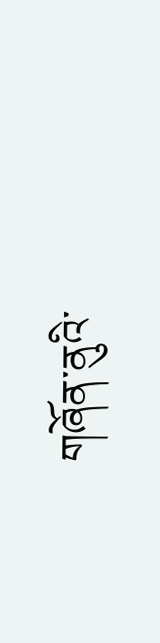གཞོན་ནུའི་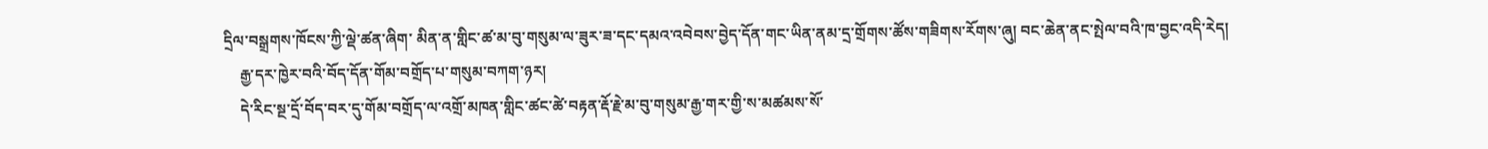དྲིལ་བསྒྲགས་ཁོངས་ཀྱི་ལྡེ་ཚན་ཞིག་ མིན་ན་གླིང་ཚ་མ་བུ་གསུམ་ལ་ཟུར་ཟ་དང་དམའ་འབེབས་བྱེད་དོན་གང་ཡིན་ནམ་དྲ་གྲོགས་ཚོས་གཟིགས་རོགས་ཞུ། བང་ཆེན་ནང་སྤེལ་བའི་ཁ་བྱང་འདི་རེད།
    རྒྱ་དར་ཁྱེར་བའི་བོད་དོན་གོམ་བགྲོད་པ་གསུམ་བཀག་ཉར།
    དེ་རིང་སྔ་དྲོ་བོད་བར་དུ་གོམ་བགྲོད་ལ་འགྲོ་མཁན་གླིང་ཚང་ཚེ་བརྟན་རྡོ་རྗེ་མ་བུ་གསུམ་རྒྱ་གར་གྱི་ས་མཚམས་སོ་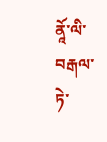ནཱོ་ལི་བརྒལ་ཏེ་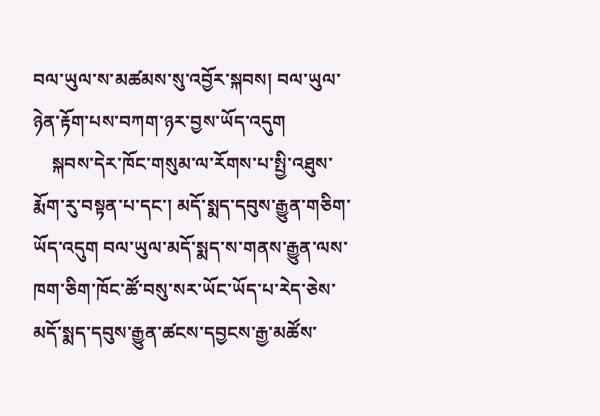བལ་ཡུལ་ས་མཚམས་སུ་འབྱོར་སྐབས། བལ་ཡུལ་ཉེན་རྟོག་པས་བཀག་ཉར་བྱས་ཡོད་འདུག
    སྐབས་དེར་ཁོང་གསུམ་ལ་རོགས་པ་སྤྱི་འཐུས་རྨོག་རུ་བསྟན་པ་དང་། མདོ་སྨད་དབུས་རྒྱུན་གཅིག་ཡོད་འདུག བལ་ཡུལ་མདོ་སྨད་ས་གནས་རྒྱུན་ལས་ཁག་ཅིག་ཁོང་ཚོ་བསུ་སར་ཡོང་ཡོད་པ་རེད་ཅེས་མདོ་སྨད་དབུས་རྒྱུན་ཚངས་དབྱངས་རྒྱ་མཚོས་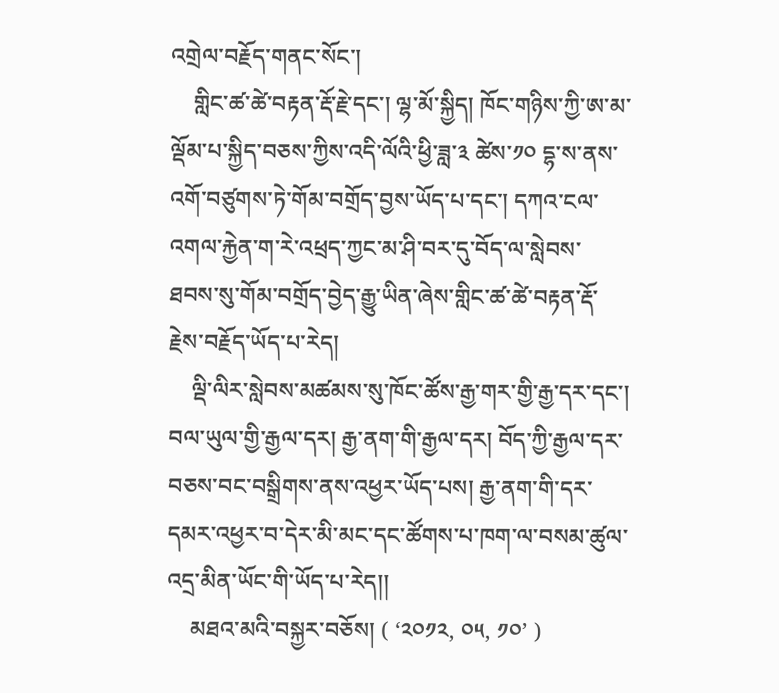འགྲེལ་བརྗོད་གནང་སོང་།
    གླིང་ཚ་ཚེ་བརྟན་རྡོ་རྗེ་དང་། ལྷ་མོ་སྐྱིད། ཁོང་གཉིས་ཀྱི་ཨ་མ་ལྡོམ་པ་སྐྱིད་བཅས་ཀྱིས་འདི་ལོའི་ཕྱི་ཟླ་༣ ཚེས་༡༠ དྷ་ས་ནས་འགོ་བཙུགས་ཏེ་གོམ་བགྲོད་བྱས་ཡོད་པ་དང་། དཀའ་ངལ་འགལ་རྐྱེན་ག་རེ་འཕྲད་ཀྱང་མ་ཤི་བར་དུ་བོད་ལ་སླེབས་ཐབས་སུ་གོམ་བགྲོད་བྱེད་རྒྱུ་ཡིན་ཞེས་གླིང་ཚ་ཚེ་བརྟན་རྡོ་རྗེས་བརྗོད་ཡོད་པ་རེད།
    ལྡི་ལིར་སླེབས་མཚམས་སུ་ཁོང་ཚོས་རྒྱ་གར་གྱི་རྒྱ་དར་དང་། བལ་ཡུལ་གྱི་རྒྱལ་དར། རྒྱ་ནག་གི་རྒྱལ་དར། བོད་ཀྱི་རྒྱལ་དར་བཅས་བང་བསྒྲིགས་ནས་འཕྱར་ཡོད་པས། རྒྱ་ནག་གི་དར་དམར་འཕྱར་བ་དེར་མི་མང་དང་ཚོགས་པ་ཁག་ལ་བསམ་ཚུལ་འདྲ་མིན་ཡོང་གི་ཡོད་པ་རེད།།
    མཐའ་མའི་བསྐྱར་བཅོས། ( ‘༢༠༡༢, ༠༥, ༡༠’ )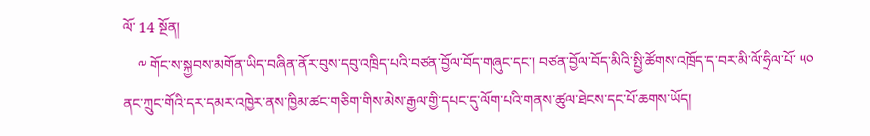ལོ་ 14 སྔོན།
    ༸ གོང་ས་སྐྱབས་མགོན་ཡིད་བཞིན་ནོར་བུས་དབུ་འཁྲིད་པའི་བཙན་བྱོལ་བོད་གཞུང་དང་། བཙན་བྱོལ་བོད་མིའི་སྤྱི་ཚོགས་འཁྲོད་ད་བར་མི་ལོ་ཧྲིལ་པོ་ ༥༠ ནང་ཀྲུང་གོའི་དར་དམར་འཁྱེར་ནས་ཁྱིམ་ཚང་གཅིག་གིས་མེས་རྒྱལ་གྱི་དཔང་དུ་ལོག་པའི་གནས་ཚུལ་ཐེངས་དང་པོ་ཆགས་ཡོད།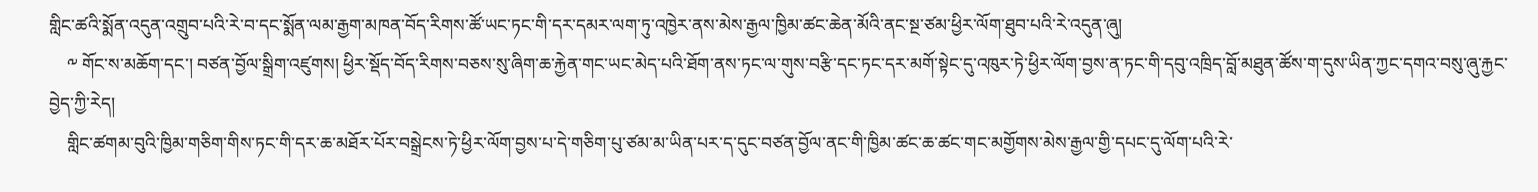གླིང་ཚའི་སྨོན་འདུན་འགྲུབ་པའི་རེ་བ་དང་སྨོན་ལམ་རྒྱག་མཁན་བོད་རིགས་ཚོ་ཡང་ཏང་གི་དར་དམར་ལག་ཏུ་འཁྱེར་ནས་མེས་རྒྱལ་ཁྱིམ་ཚང་ཆེན་མོའི་ནང་སྔ་ཙམ་ཕྱིར་ལོག་ཐུབ་པའི་རེ་འདུན་ཞུ།
    ༸ གོང་ས་མཆོག་དང་། བཙན་བྱོལ་སྒྲིག་འཛུགས། ཕྱིར་སྡོད་བོད་རིགས་བཅས་སུ་ཞིག་ཆ་རྐྱེན་གང་ཡང་མེད་པའི་ཐོག་ནས་ཏང་ལ་གུས་བརྩི་དང་ཏང་དར་མགོ་སྟེང་དུ་འཁུར་ཏེ་ཕྱིར་ལོག་བྱས་ན་ཏང་གི་དབུ་འཁྲིད་བློ་མཐུན་ཚོས་ག་དུས་ཡིན་ཀྱང་དགའ་བསུ་ཞུ་རྐྱང་བྱེད་ཀྱི་རེད།
    གླིང་ཚགམ་བུའི་ཁྱིམ་གཅིག་གིས་ཏང་གི་དར་ཆ་མཐོར་པོར་བསྒྲེངས་ཏེ་ཕྱིར་ལོག་བྱས་པ་དེ་གཅིག་པུ་ཙམ་མ་ཡིན་པར་ད་དུང་བཙན་བྱོལ་ནང་གི་ཁྱིམ་ཚང་ཆ་ཚང་གང་མགྱོགས་མེས་རྒྱལ་གྱི་དཔང་དུ་ལོག་པའི་རེ་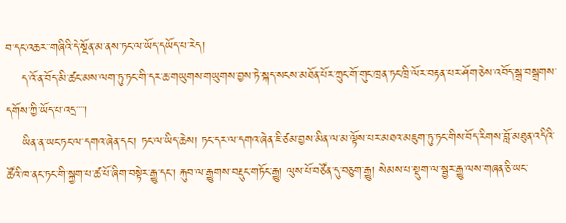བ་དང་འཆར་་གཞིའི་དེ་སྔོན་མ་ནས་ཏང་ལ་ཡོད་དཡོད་པ་རེད།
    ད་འོ་ན་བོད་མི་ཚང་མས་ལག་ཏུ་ཏང་གི་དར་ཆ་གཡུགས་གཡུགས་བྱས་ཏེ་སྐད་སངས་མཐོན་པོར་ཀྲུང་གོ་གུང་ཁྲན་ཏང་ཁྲི་ལོར་བརྟན་པར་ཤོག་ཅེས་འབོད་སྒྲ་བསྒྲགས་དགོས་ཀྱི་ཡོད་པ་འདྲ་་་་།
    ཡིན་ན་ཡང་ཏང་ལ་དགའ་ཞེན་དང་། ཏང་ལ་ཡིད་ཆེས། ཏང་དར་ལ་དགའ་ཞེན་ཇི་ཙམ་བྱས་མིན་ལ་མ་ལྟོས་པར་མཐའ་མཇུག་ཏུ་ཏང་གིས་བོད་རིགས་བློ་མཐུན་འདིའི་ཚོའི་ཁ་ནང་ཏང་གི་སྐྱག་པ་ཚ་པོ་ཞིག་བསྟེར་རྒྱུ་དང་། རྐུབ་ལ་རྒྱུགས་བརྡུང་གཏོང་རྒྱུ། ལུས་པོ་བཙོན་དུ་བཅུག་རྒྱུ། སེམས་པ་སྡུག་ལ་སྦྱར་རྒྱུ་ལས་གཞན་ཅི་ཡང་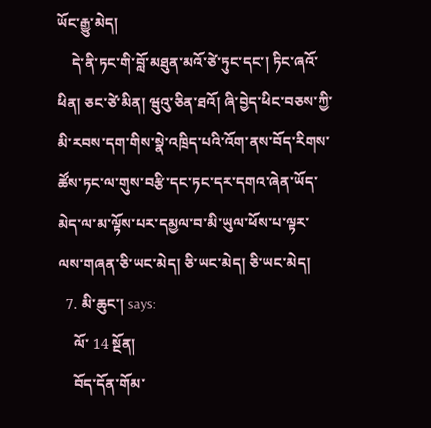ཡོང་རྒྱུ་མེད།
    དེ་ནི་ཏང་གི་བློ་མཐུན་མའོ་ཙེ་ཏུང་དང་། ཏིང་ཞའོ་ཕིན། ཅང་ཙེ་མིན། ཝུའུ་ཅིན་ཐའོ། ཞི་བྱེད་ཕིང་བཅས་ཀྱི་མི་རབས་དག་གིས་སྣེ་འཁྲིད་པའི་འོག་ནས་བོད་རིགས་ཚོས་ཏང་ལ་གུས་བརྩི་དང་ཏང་དར་དགའ་ཞེན་ཡོད་མེད་ལ་མ་ལྟོས་པར་དམྱལ་བ་མི་ཡུལ་ཕོས་པ་ལྟར་ལས་གཞན་ཅི་ཡང་མེད། ཅི་ཡང་མེད། ཅི་ཡང་མེད།
  7. མི་ཆུང་། says:
    ལོ་ 14 སྔོན།
    བོད་དོན་གོམ་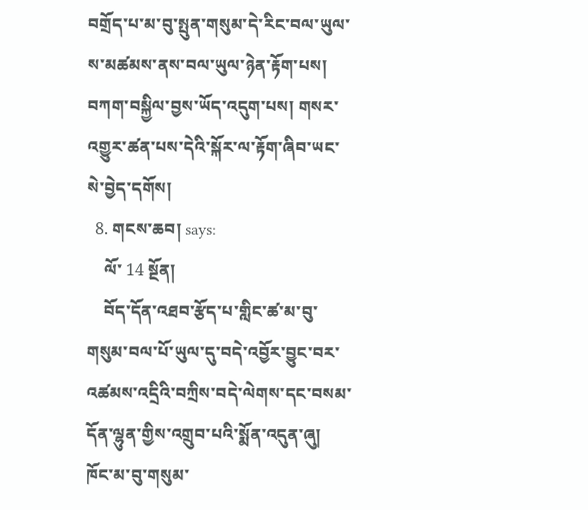བགྲོད་པ་མ་བུ་སྤུན་གསུམ་དེ་རིང་བལ་ཡུལ་ས་མཚམས་ནས་བལ་ཡུལ་ཉེན་རྟོག་པས། བཀག་བསྐྱིལ་བྱས་ཡོད་འདུག་པས། གསར་འགྱུར་ཚན་པས་དེའི་སྐོར་ལ་རྟོག་ཞིབ་ཡང་སེ་བྱེད་དགོས།
  8. གངས་ཆབ། says:
    ལོ་ 14 སྔོན།
    བོད་དོན་འཐབ་རྩོད་པ་གླིང་ཚ་མ་བུ་གསུམ་བལ་པོ་ཡུལ་དུ་བདེ་འབྱོར་བྱུང་བར་འཚམས་འདྲིའི་བཀྲིས་བདེ་ལེགས་དང་བསམ་དོན་ལྷུན་གྱིས་འགྲུབ་པའི་སྨོན་འདུན་ཞུ། ཁོང་མ་བུ་གསུམ་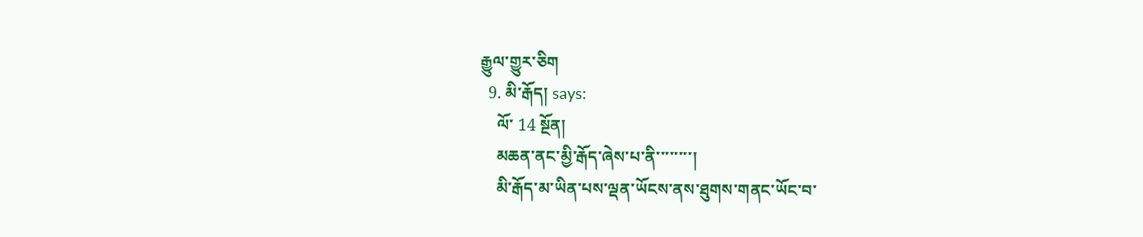རྒྱུལ་གྱུར་ཅིག
  9. མི་རྒོད། says:
    ལོ་ 14 སྔོན།
    མཆན་ནང་མྱི་རྒོད་ཞེས་པ་ནི་་་་་་་་།
    མི་རྒོད་མ་ཡིན་པས་ལྡན་ཡོངས་ནས་ཐུགས་གནང་ཡོང་བ་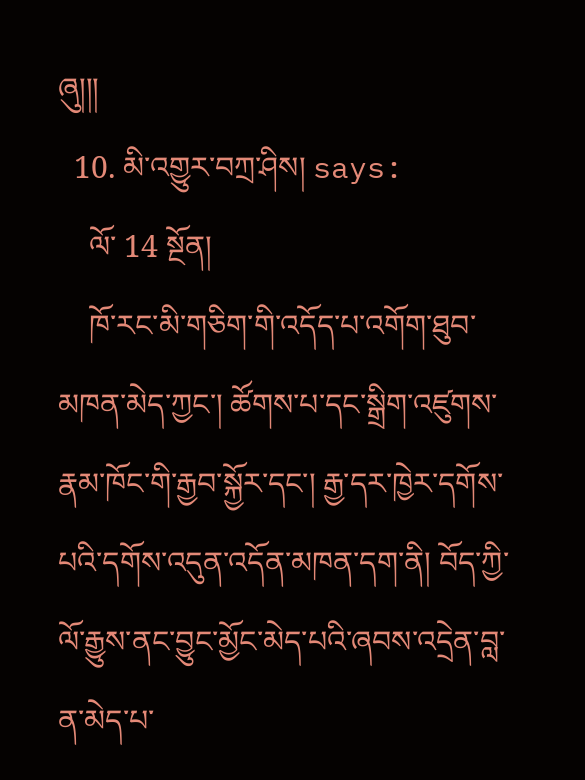ཞུ།།།
  10. མི་འགྱུར་བཀྲ་ཤིས། says:
    ལོ་ 14 སྔོན།
    ཁོ་རང་མི་གཅིག་གི་འདོད་པ་འགོག་ཐུབ་མཁན་མེད་ཀྱང་། ཚོགས་པ་དང་སྒྲིག་འཛུགས་རྣམ་ཁོང་གི་རྒྱབ་སྐྱོར་དང་། རྒྱ་དར་ཁྱེར་དགོས་པའི་དགོས་འདུན་འདོན་མཁན་དག་ནི། བོད་ཀྱི་ལོ་རྒྱུས་ནང་བྱུང་མྱོང་མེད་པའི་ཞབས་འདྲེན་བླ་ན་མེད་པ་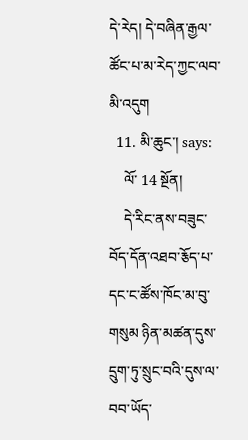དེ་རེད། དེ་བཞིན་རྒྱལ་ཚོང་པ་མ་རེད་ཀྱང་ལབ་མི་འདུག
  11. མི་ཆུང་། says:
    ལོ་ 14 སྔོན།
    དེ་རིང་ནས་བཟུང་བོད་དོན་འཐབ་རྕོད་པ་དང་ང་ཚོས་ཁོང་མ་བུ་གསུམ ཉིན་མཚན་དུས་དྲུག་ཏུ་སྲུང་བའི་དུས་ལ་བབ་ཡོད་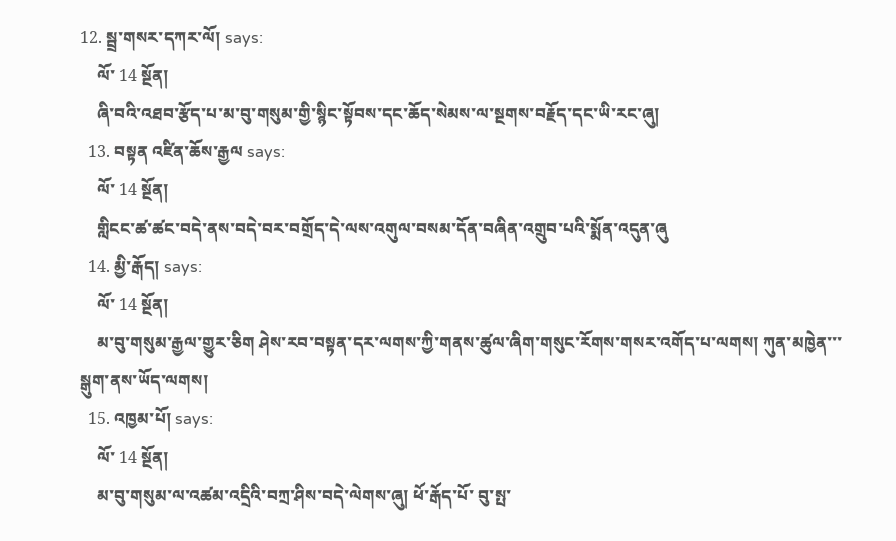12. སྦྲ་གསར་དཀར་ལོ། says:
    ལོ་ 14 སྔོན།
    ཞི་བའི་འཐབ་རྩོད་པ་མ་བུ་གསུམ་གྱི་སྙིང་སྟོབས་དང་ཆོད་སེམས་ལ་སྔགས་བརྗོད་དང་ཡི་རང་ཞུ།
  13. བསྟན འཛིན་ཆོས་རྒྱལ says:
    ལོ་ 14 སྔོན།
    གླིངང་ཚ་ཚང་བདེ་ནས་བདེ་བར་བགྲོད་དེ་ལས་འགུལ་བསམ་དོན་བཞིན་འགྲུབ་པའི་སྨོན་འདུན་ཞུ
  14. མྱི་རྒོད། says:
    ལོ་ 14 སྔོན།
    མ་བུ་གསུམ་རྒྱལ་གྱུར་ཅིག ཤེས་རབ་བསྟན་དར་ལགས་ཀྱི་གནས་ཚུལ་ཞིག་གསུང་རོགས་གསར་འགོད་པ་ལགས། ཀུན་མཁྱེན་་་སྒུག་ནས་ཡོད་ལགས།
  15. འཁྱམ་པོ། says:
    ལོ་ 14 སྔོན།
    མ་བུ་གསུམ་ལ་འཚམ་འདྲིའི་བཀྲ་ཤིས་བདེ་ལེགས་ཞུ། ཕོ་རྒོད་པོ་ བུ་སྤ་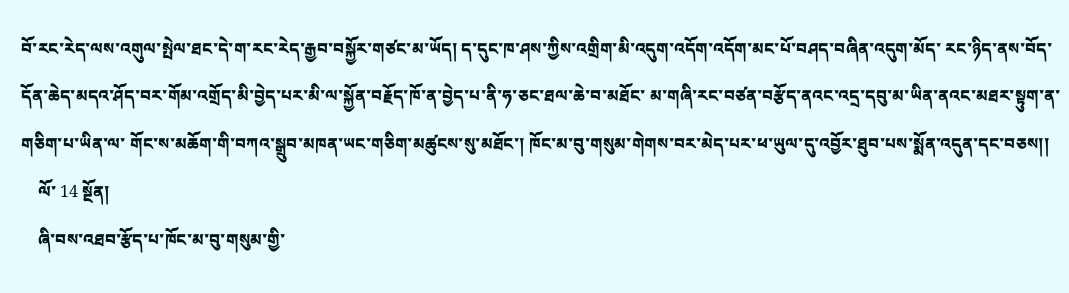བོ་རང་རེད་ལས་འགུལ་སྤེལ་ཐང་དེ་ག་རང་རེད་རྒྱབ་བསྐྱོར་གཙང་མ་ཡོད། ད་དུང་ཁ་ཤས་ཀྱིས་འགྲིག་མི་འདུག་འདོག་འདོག་མང་པོ་བཤད་བཞིན་འདུག་མོད་ རང་ཉིད་ནས་བོད་དོན་ཆེད་མདའ་ཤོད་བར་གོམ་འགྲོད་མི་བྱེད་པར་མི་ལ་སྐྱོན་བརྗོད་ཁོ་ན་བྱེད་པ་ནི་ཧ་ཅང་ཐལ་ཆེ་བ་མཐོང་ མ་གཞི་རང་བཙན་བརྩོད་ནའང་འདྲ་དབུ་མ་ཡིན་ནའང་མཐར་སྟུག་ན་གཅིག་པ་ཡིན་ལ་ གོང་ས་མཆོག་གི་བཀའ་སྒྲུབ་མཁན་ཡང་གཅིག་མཚུངས་སུ་མཐོང་། ཁོང་མ་བུ་གསུམ་གེགས་བར་མེད་པར་ཕ་ཡུལ་དུ་འབྱོར་ཐུབ་པས་སྨོན་འདུན་དང་བཅས།།
    ལོ་ 14 སྔོན།
    ཞི་བས་འཐབ་རྩོད་པ་ཁོང་མ་བུ་གསུམ་གྱི་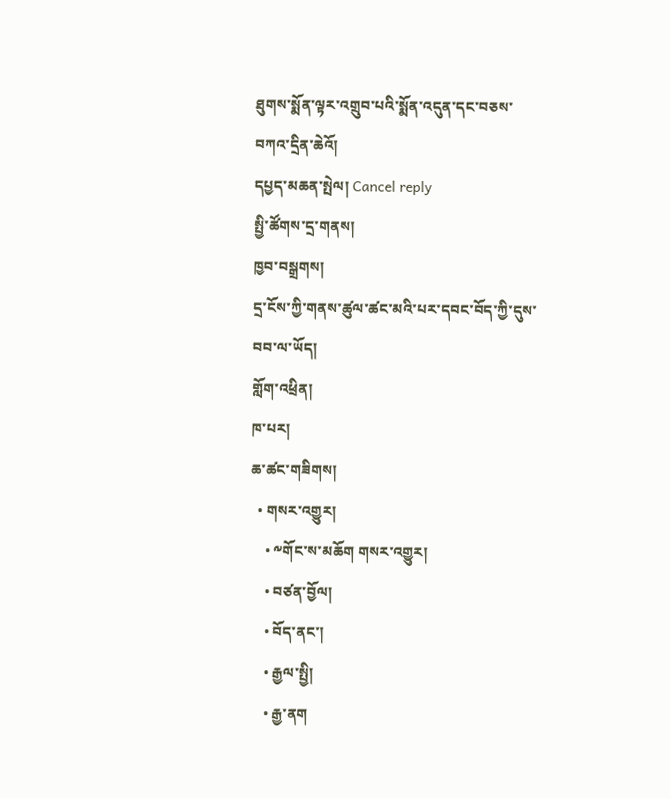ཐུགས་སྨོན་ལྟར་འགྲུབ་པའི་སྨོན་འདུན་དང་བཅས་བཀའ་དྲིན་ཆེའོ།
དཔྱད་མཆན་སྤེལ། Cancel reply
སྤྱི་ཚོགས་དྲ་གནས།
ཁྱབ་བསྒྲགས།
དྲ་ངོས་ཀྱི་གནས་ཚུལ་ཚང་མའི་པར་དབང་བོད་ཀྱི་དུས་བབ་ལ་ཡོད།
གློག་འཕྲིན།
ཁ་པར།
ཆ་ཚང་གཟིགས།
  • གསར་འགྱུར།
    • ༸གོང་ས་མཆོག གསར་འགྱུར།
    • བཙན་བྱོལ།
    • བོད་ནང་།
    • རྒྱལ་སྤྱི།
    • རྒྱ་ནག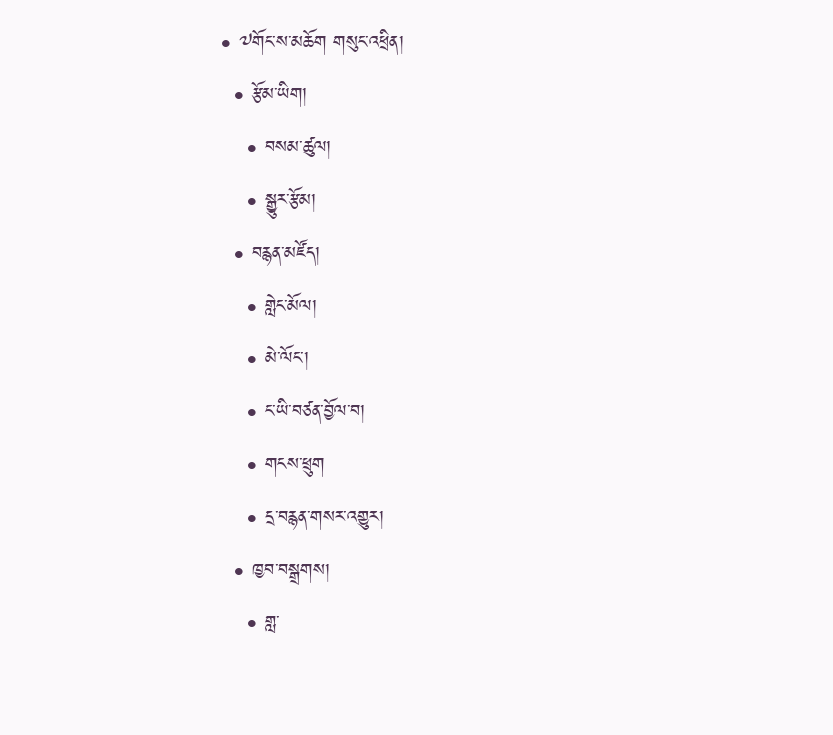• ༧གོང་ས་མཆོག གསུང་འཕྲིན།
  • རྩོམ་ཡིག།
    • བསམ་ཚུལ།
    • སྒྱུར་རྩོམ།
  • བརྙན་མཛོད།
    • གླེང་མོལ།
    • མེ་ལོང་།
    • ང་ཡི་བཙན་བྱོལ་བ།
    • གངས་ཕྲུག
    • དྲ་བརྙན་གསར་འགྱུར།
  • ཁྱབ་བསྒྲགས།
    • གླ་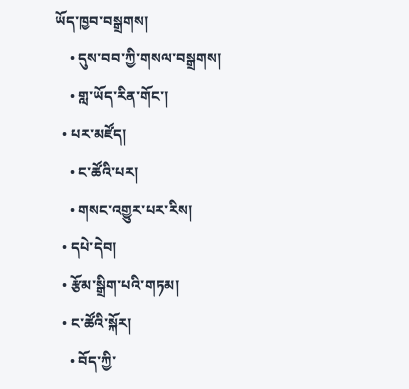ཡོད་ཁྱབ་བསྒྲགས།
    • དུས་བབ་ཀྱི་གསལ་བསྒྲགས།
    • གླ་ཡོད་རིན་གོང་།
  • པར་མཛོད།
    • ང་ཚོའི་པར།
    • གསང་འགྱུར་པར་རིས།
  • དཔེ་དེབ།
  • རྩོམ་སྒྲིག་པའི་གཏམ།
  • ང་ཚོའི་སྐོར།
    • བོད་ཀྱི་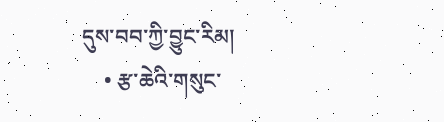དུས་བབ་ཀྱི་བྱུང་རིམ།
    • རྩ་ཆེའི་གསུང་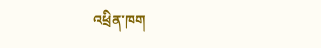འཕྲིན་ཁག